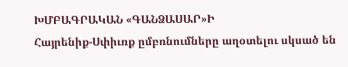ԽՄԲԱԳՐԱԿԱՆ «ԳԱՆՁԱՍԱՐ»Ի
Հայրենիք-Սփիւռք ըմբռնումները աղօտելու սկսած են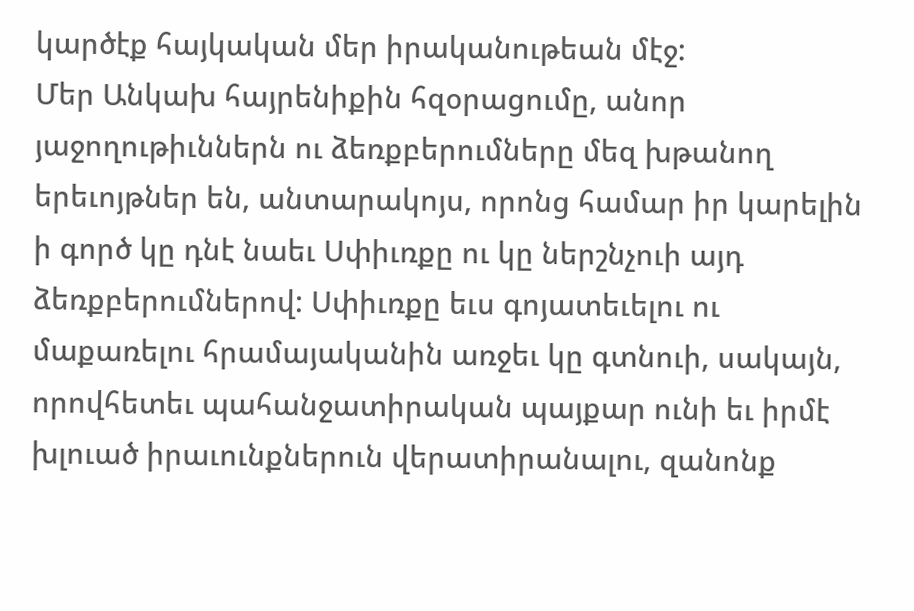կարծէք հայկական մեր իրականութեան մէջ:
Մեր Անկախ հայրենիքին հզօրացումը, անոր յաջողութիւններն ու ձեռքբերումները մեզ խթանող երեւոյթներ են, անտարակոյս, որոնց համար իր կարելին ի գործ կը դնէ նաեւ Սփիւռքը ու կը ներշնչուի այդ ձեռքբերումներով: Սփիւռքը եւս գոյատեւելու ու մաքառելու հրամայականին առջեւ կը գտնուի, սակայն, որովհետեւ պահանջատիրական պայքար ունի եւ իրմէ խլուած իրաւունքներուն վերատիրանալու, զանոնք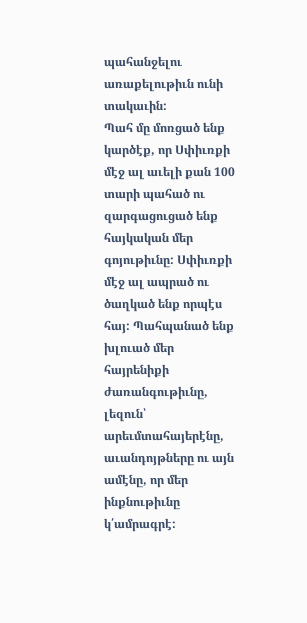պահանջելու առաքելութիւն ունի տակաւին:
Պահ մը մոռցած ենք կարծէք, որ Սփիւռքի մէջ ալ աւելի քան 100 տարի պահած ու զարգացուցած ենք հայկական մեր գոյութիւնը: Սփիւռքի մէջ ալ ապրած ու ծաղկած ենք որպէս հայ: Պահպանած ենք խլուած մեր հայրենիքի ժառանգութիւնը, լեզուն՝ արեւմտահայերէնը, աւանդոյթները ու այն ամէնը, որ մեր ինքնութիւնը կ՛ամրագրէ: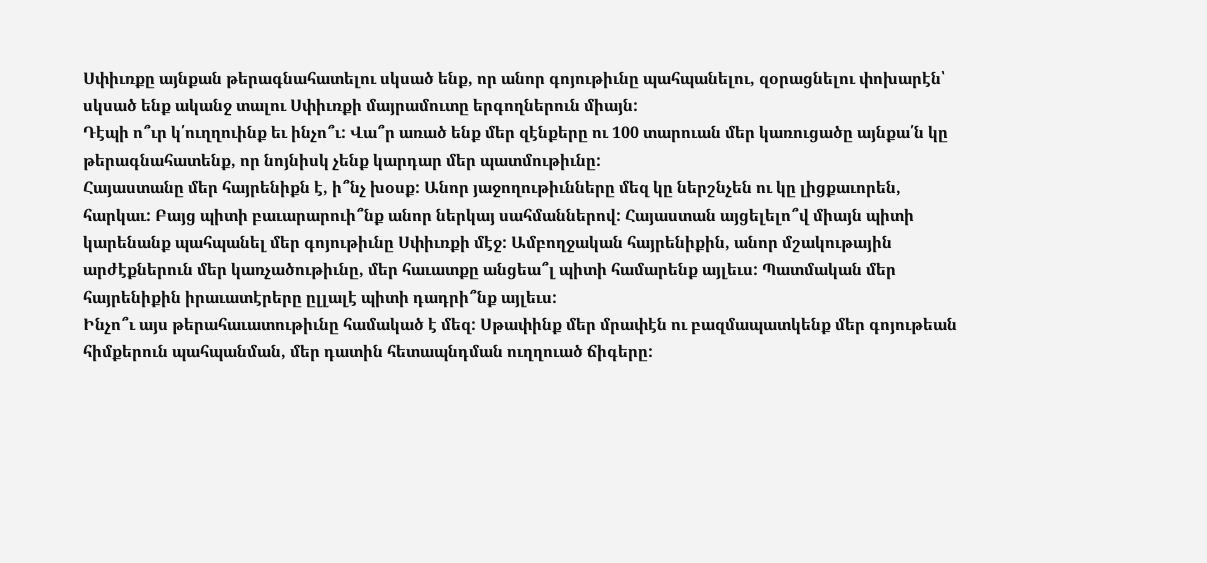Սփիւռքը այնքան թերագնահատելու սկսած ենք, որ անոր գոյութիւնը պահպանելու, զօրացնելու փոխարէն՝ սկսած ենք ականջ տալու Սփիւռքի մայրամուտը երգողներուն միայն:
Դէպի ո՞ւր կ՛ուղղուինք եւ ինչո՞ւ: Վա՞ր առած ենք մեր զէնքերը ու 100 տարուան մեր կառուցածը այնքա՛ն կը թերագնահատենք, որ նոյնիսկ չենք կարդար մեր պատմութիւնը:
Հայաստանը մեր հայրենիքն է, ի՞նչ խօսք: Անոր յաջողութիւնները մեզ կը ներշնչեն ու կը լիցքաւորեն, հարկաւ: Բայց պիտի բաւարարուի՞նք անոր ներկայ սահմաններով: Հայաստան այցելելո՞վ միայն պիտի կարենանք պահպանել մեր գոյութիւնը Սփիւռքի մէջ: Ամբողջական հայրենիքին, անոր մշակութային արժէքներուն մեր կառչածութիւնը, մեր հաւատքը անցեա՞լ պիտի համարենք այլեւս: Պատմական մեր հայրենիքին իրաւատէրերը ըլլալէ պիտի դադրի՞նք այլեւս:
Ինչո՞ւ այս թերահաւատութիւնը համակած է մեզ: Սթափինք մեր մրափէն ու բազմապատկենք մեր գոյութեան հիմքերուն պահպանման, մեր դատին հետապնդման ուղղուած ճիգերը: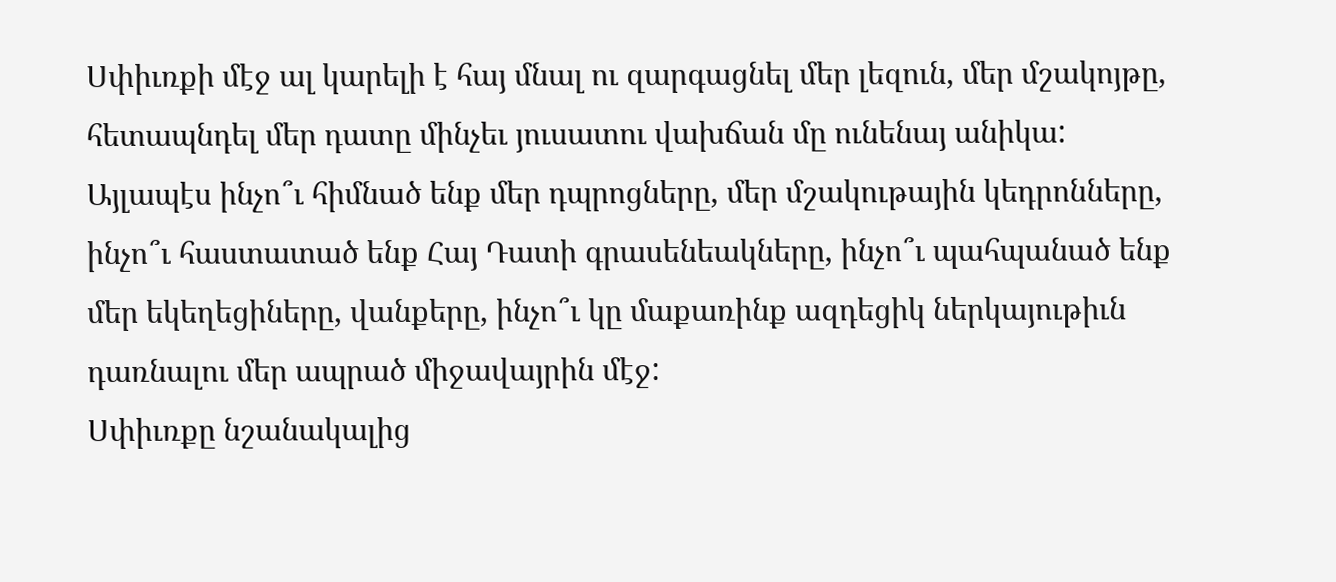Սփիւռքի մէջ ալ կարելի է հայ մնալ ու զարգացնել մեր լեզուն, մեր մշակոյթը, հետապնդել մեր դատը մինչեւ յուսատու վախճան մը ունենայ անիկա:
Այլապէս ինչո՞ւ հիմնած ենք մեր դպրոցները, մեր մշակութային կեդրոնները, ինչո՞ւ հաստատած ենք Հայ Դատի գրասենեակները, ինչո՞ւ պահպանած ենք մեր եկեղեցիները, վանքերը, ինչո՞ւ կը մաքառինք ազդեցիկ ներկայութիւն դառնալու մեր ապրած միջավայրին մէջ:
Սփիւռքը նշանակալից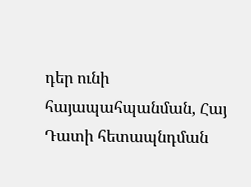դեր ունի հայապահպանման, Հայ Դատի հետապնդման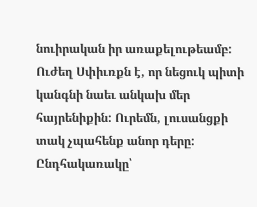նուիրական իր առաքելութեամբ: Ուժեղ Սփիւռքն է, որ նեցուկ պիտի կանգնի նաեւ անկախ մեր հայրենիքին: Ուրեմն, լուսանցքի տակ չպահենք անոր դերը: Ընդհակառակը՝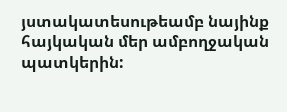յստակատեսութեամբ նայինք հայկական մեր ամբողջական պատկերին: